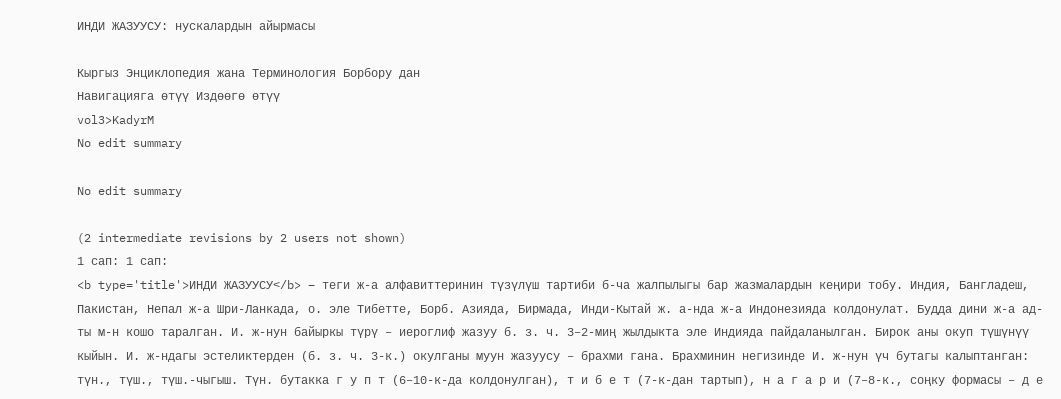ИНДИ ЖАЗУУСУ: нускалардын айырмасы

Кыргыз Энциклопедия жана Терминология Борбору дан
Навигацияга өтүү Издөөгө өтүү
vol3>KadyrM
No edit summary

No edit summary

(2 intermediate revisions by 2 users not shown)
1 сап: 1 сап:
<b type='title'>ИНДИ ЖАЗУУСУ</b> – теги ж-а алфавиттеринин түзүлүш тартиби б-ча жалпылыгы бар жазмалардын кеңири тобу. Индия, Бангладеш, Пакистан, Непал ж-а Шри-Ланкада, о. эле Тибетте, Борб. Азияда, Бирмада, Инди-Кытай ж. а-нда ж-а Индонезияда колдонулат. Будда дини ж-а ад-ты м-н кошо таралган. И. ж-нун байыркы түрү – иероглиф жазуу б. з. ч. 3–2-миң жылдыкта эле Индияда пайдаланылган. Бирок аны окуп түшүнүү кыйын. И. ж-ндагы эстеликтерден (б. з. ч. 3-к.) окулганы муун жазуусу – брахми гана. Брахминин негизинде И. ж-нун үч бутагы калыптанган: түн., түш., түш.-чыгыш. Түн. бутакка г у п т (6–10-к-да колдонулган), т и б е т (7-к-дан тартып), н а г а р и (7–8-к., соңку формасы – д е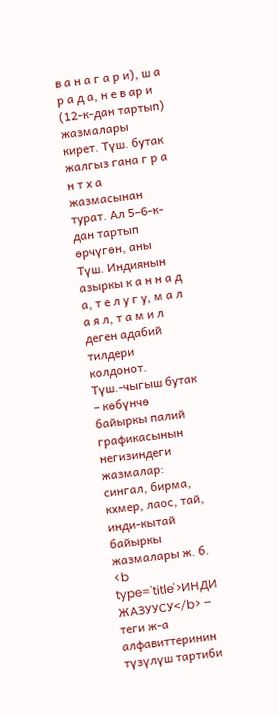в а н а г а р и), ш а р а д а, н е в ар и (12-к-дан тартып) жазмалары кирет. Түш. бутак жалгыз гана г р а н т х а жазмасынан турат. Ал 5–6-к-дан тартып өрчүгөн, аны Түш. Индиянын азыркы к а н н а д а, т е л у г у, м а л а я л, т а м и л деген адабий тилдери колдонот. Түш.-чыгыш бутак – көбүнчө байыркы палий графикасынын негизиндеги жазмалар: сингал, бирма, кхмер, лаос, тай, инди-кытай байыркы жазмалары ж. б.
<b type='title'>ИНДИ ЖАЗУУСУ</b> – теги ж-а алфавиттеринин түзүлүш тартиби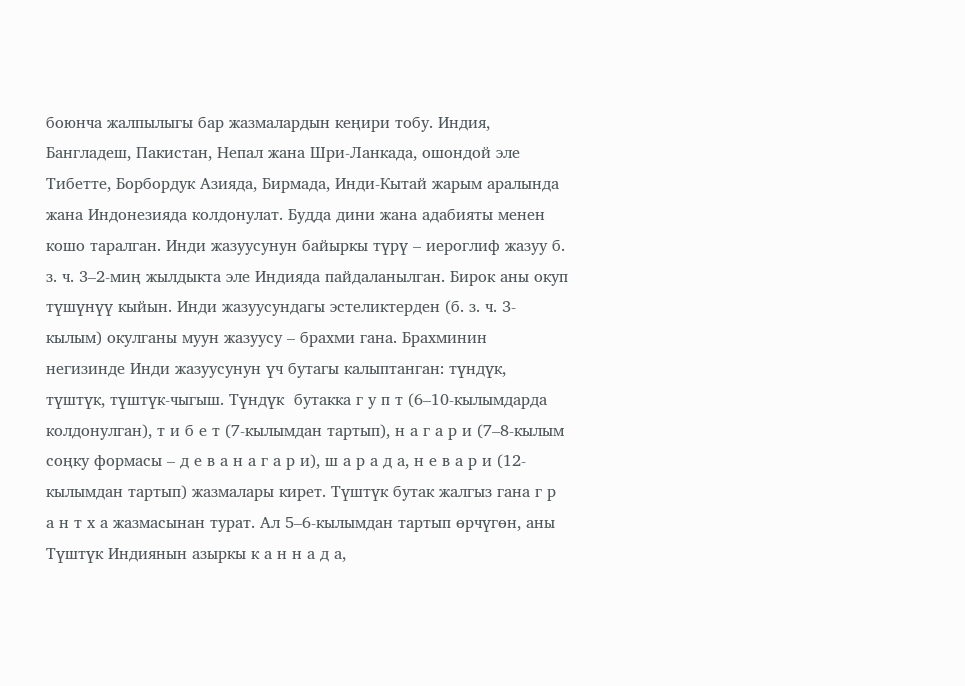боюнча жалпылыгы бар жазмалардын кеңири тобу. Индия, Бангладеш, Пакистан, Непал жана Шри-Ланкада, ошондой эле Тибетте, Борбордук Азияда, Бирмада, Инди-Кытай жарым аралында жана Индонезияда колдонулат. Будда дини жана адабияты менен кошо таралган. Инди жазуусунун байыркы түрү – иероглиф жазуу б. з. ч. 3–2-миң жылдыкта эле Индияда пайдаланылган. Бирок аны окуп түшүнүү кыйын. Инди жазуусундагы эстеликтерден (б. з. ч. 3-кылым) окулганы муун жазуусу – брахми гана. Брахминин негизинде Инди жазуусунун үч бутагы калыптанган: түндүк, түштүк, түштүк-чыгыш. Түндүк  бутакка г у п т (6–10-кылымдарда колдонулган), т и б е т (7-кылымдан тартып), н а г а р и (7–8-кылым соңку формасы – д е в а н а г а р и), ш а р а д а, н е в а р и (12-кылымдан тартып) жазмалары кирет. Түштүк бутак жалгыз гана г р а н т х а жазмасынан турат. Ал 5–6-кылымдан тартып өрчүгөн, аны Түштүк Индиянын азыркы к а н н а д а,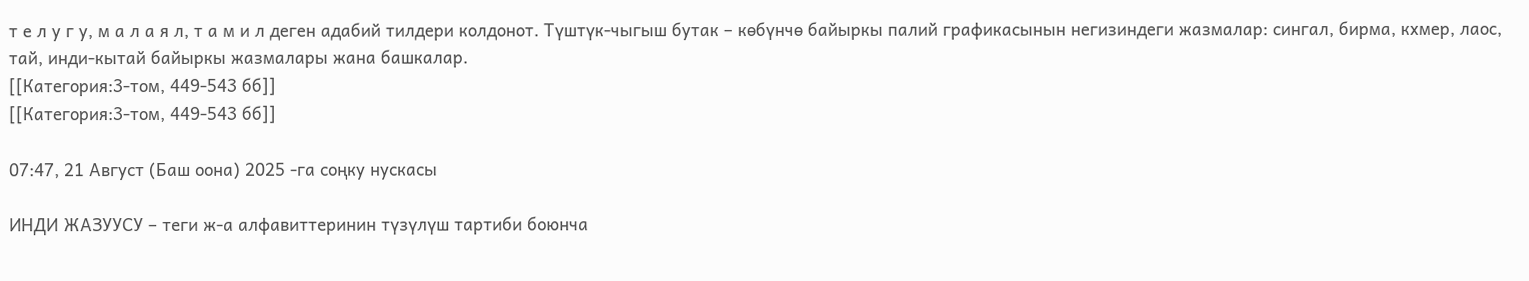т е л у г у, м а л а я л, т а м и л деген адабий тилдери колдонот. Түштүк-чыгыш бутак – көбүнчө байыркы палий графикасынын негизиндеги жазмалар: сингал, бирма, кхмер, лаос, тай, инди-кытай байыркы жазмалары жана башкалар.
[[Категория:3-том, 449-543 бб]]
[[Категория:3-том, 449-543 бб]]

07:47, 21 Август (Баш оона) 2025 -га соңку нускасы

ИНДИ ЖАЗУУСУ – теги ж-а алфавиттеринин түзүлүш тартиби боюнча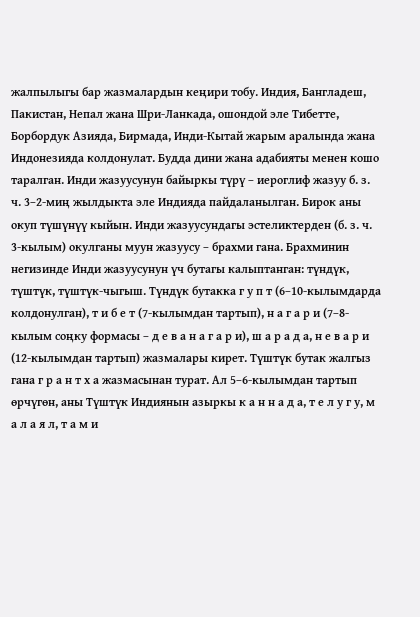жалпылыгы бар жазмалардын кеңири тобу. Индия, Бангладеш, Пакистан, Непал жана Шри-Ланкада, ошондой эле Тибетте, Борбордук Азияда, Бирмада, Инди-Кытай жарым аралында жана Индонезияда колдонулат. Будда дини жана адабияты менен кошо таралган. Инди жазуусунун байыркы түрү – иероглиф жазуу б. з. ч. 3–2-миң жылдыкта эле Индияда пайдаланылган. Бирок аны окуп түшүнүү кыйын. Инди жазуусундагы эстеликтерден (б. з. ч. 3-кылым) окулганы муун жазуусу – брахми гана. Брахминин негизинде Инди жазуусунун үч бутагы калыптанган: түндүк, түштүк, түштүк-чыгыш. Түндүк бутакка г у п т (6–10-кылымдарда колдонулган), т и б е т (7-кылымдан тартып), н а г а р и (7–8-кылым соңку формасы – д е в а н а г а р и), ш а р а д а, н е в а р и (12-кылымдан тартып) жазмалары кирет. Түштүк бутак жалгыз гана г р а н т х а жазмасынан турат. Ал 5–6-кылымдан тартып өрчүгөн, аны Түштүк Индиянын азыркы к а н н а д а, т е л у г у, м а л а я л, т а м и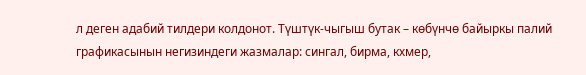л деген адабий тилдери колдонот. Түштүк-чыгыш бутак – көбүнчө байыркы палий графикасынын негизиндеги жазмалар: сингал, бирма, кхмер,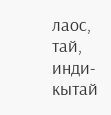лаос, тай, инди-кытай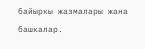байыркы жазмалары жана башкалар.